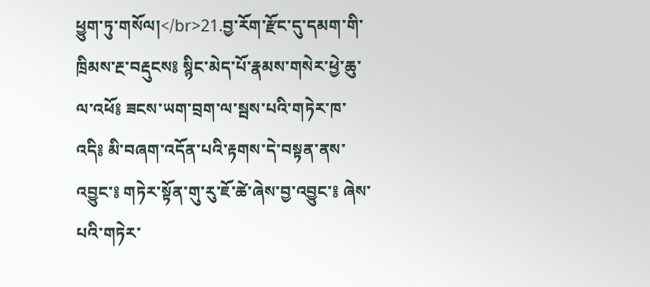ཕྱུག་ཏུ་གསོལ།</br>21.བྱ་རོག་རྫོང་དུ་དམག་གི་ཁྲིམས་རྔ་བརྡུངས༔ སྙིང་མེད་པོ་རྣམས་གསེར་ཕྱེ་ཆུ་ལ་འཕོ༔ ཟངས་ཡག་བྲག་ལ་སྦས་པའི་གཏེར་ཁ་འདི༔ མི་བཞག་འདོན་པའི་རྟགས་དེ་བསྟན་ནས་འབྱུང་༔ གཏེར་སྟོན་གུ་རུ་ཇོ་ཚེ་ཞེས་བྱ་འབྱུང་༔ ཞེས་པའི་གཏེར་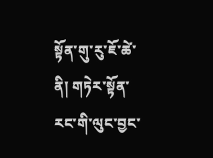སྟོན་གུ་རུ་ཇོ་ཚེ་ནི། གཏེར་སྟོན་རང་གི་ལུང་བྱང་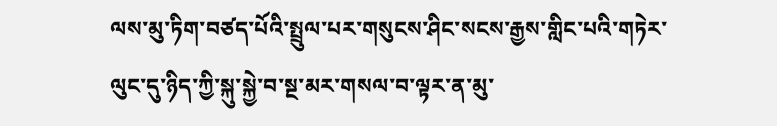ལས་མུ་ཏིག་བཙད་པོའི་སྤྲུལ་པར་གསུངས་ཤིང་སངས་རྒྱས་གླིང་པའི་གཏེར་ལུང་དུ་ཉིད་ཀྱི་སྐུ་སྐྱེ་བ་སྔ་མར་གསལ་བ་ལྟར་ན་མུ་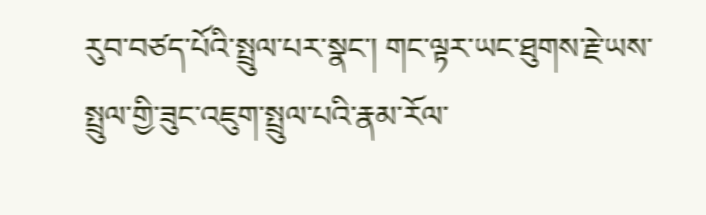རུབ་བཙད་པོའི་སྤྲུལ་པར་སྣང་། གང་ལྟར་ཡང་ཐུགས་རྗེ་ཡས་སྤྲུལ་གྱི་ཟུང་འཇུག་སྤྲུལ་པའི་རྣམ་རོལ་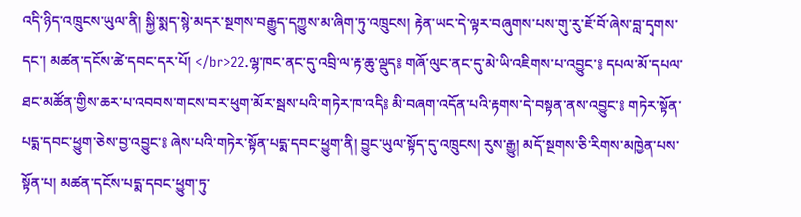འདི་ཉིད་འཁྲུངས་ཡུལ་ནི། སྐྱི་སྨད་སྙེ་མདར་སྔགས་བརྒྱུད་དཀྱུས་མ་ཞིག་ཏུ་འཁྲུངས། རྟེན་ཡང་དེ་ལྟར་བཞུགས་པས་གུ་རུ་ཇོ་བོ་ཞེས་བླ་དྭགས་དང་། མཚན་དངོས་ཚེ་དབང་དར་པོ། </br>22.ལྷ་ཁང་ནང་དུ་འབྲི་ལ་རྟ་ཆུ་ལྡུད༔ གཞོ་ལུང་ནང་དུ་མེ་ཡི་འཇིགས་པ་འབྱུང་༔ དཔལ་མོ་དཔལ་ཐང་མཚོན་གྱིས་ཆར་པ་འབབས་གངས་བར་ཕུག་མོར་སྦས་པའི་གཏེར་ཁ་འདི༔ མི་བཞག་འདོན་པའི་རྟགས་དེ་བསྟན་ནས་འབྱུང་༔ གཏེར་སྟོན་པདྨ་དབང་ཕྱུག་ཅེས་བྱ་འབྱུང་༔ ཞེས་པའི་གཏེར་སྟོན་པདྨ་དབང་ཕྱུག་ནི། བྱུང་ཡུལ་སྟོད་དུ་འཁྲུངས། རུས་རྒྱུ། མདོ་སྔགས་ཅི་རིགས་མཁྱེན་པས་སྟོན་པ། མཚན་དངོས་པདྨ་དབང་ཕྱུག་ཏུ་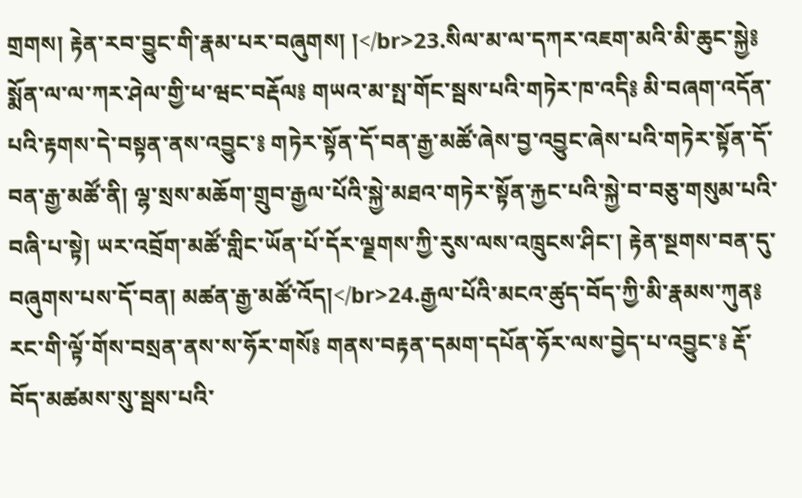གྲགས། རྟེན་རབ་བྱུང་གི་རྣམ་པར་བཞུགས། །</br>23.སིལ་མ་ལ་དཀར་འཇག་མའི་མི་ཆུང་སྐྱེ༔ སྨོན་ལ་ལ་ཀར་ཤེལ་གྱི་ཕ་ཝང་བརྡོལ༔ གཡའ་མ་སྤ་གོང་སྦས་པའི་གཏེར་ཁ་འདི༔ མི་བཞག་འདོན་པའི་རྟགས་དེ་བསྟན་ནས་འབྱུང་༔ གཏེར་སྟོན་དོ་བན་རྒྱ་མཚོ་ཞེས་བྱ་འབྱུང་ཞེས་པའི་གཏེར་སྟོན་དོ་བན་རྒྱ་མཚོ་ནི། ལྷ་སྲས་མཆོག་གྲུབ་རྒྱལ་པོའི་སྐྱེ་མཐའ་གཏེར་སྟོན་རྐྱང་པའི་སྐྱེ་བ་བཅུ་གསུམ་པའི་བཞི་པ་སྟེ། ཡར་འབྲོག་མཚོ་གླིང་ཡོན་པོ་དོར་ལྗགས་ཀྱི་རུས་ལས་འཁྲུངས་ཤིང་། རྟེན་སྔགས་བན་དུ་བཞུགས་པས་དོ་བན། མཚན་རྒྱ་མཚོ་འོད།</br>24.རྒྱལ་པོའི་མངའ་ཚུད་བོད་ཀྱི་མི་རྣམས་ཀུན༔ རང་གི་ལྟོ་གོས་བསྲན་ནས་ས་ཧོར་གསོ༔ གནས་བརྟན་དམག་དཔོན་ཧོར་ལས་བྱེད་པ་འབྱུང་༔ རྡོ་བོད་མཚམས་སུ་སྦས་པའི་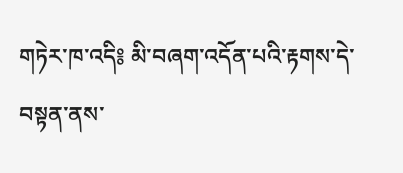གཏེར་ཁ་འདི༔ མི་བཞག་འདོན་པའི་རྟགས་དེ་བསྟན་ནས་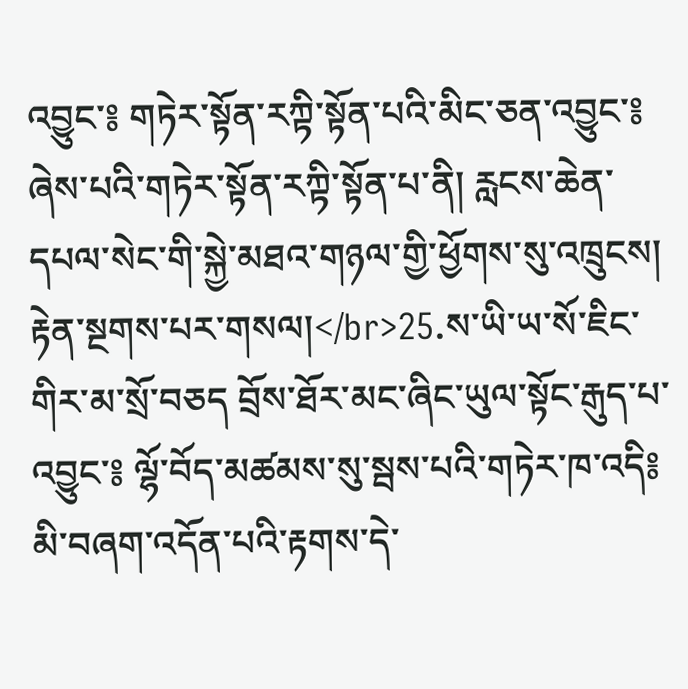འབྱུང་༔ གཏེར་སྟོན་རཀྟི་སྟོན་པའི་མིང་ཅན་འབྱུང་༔ ཞེས་པའི་གཏེར་སྟོན་རཀྟི་སྟོན་པ་ནི། རླངས་ཆེན་དཔལ་སེང་གི་སྐྱེ་མཐའ་གཉལ་གྱི་ཕྱོགས་སུ་འཁྲུངས། རྟེན་སྔགས་པར་གསལ།</br>25.ས་ཡི་ཡ་སོ་ཇིང་གིར་མ་སྲོ་བཅད བྲོས་ཐོར་མང་ཞིང་ཡུལ་སྟོང་རྒུད་པ་འབྱུང་༔ ལྷོ་བོད་མཚམས་སུ་སྦས་པའི་གཏེར་ཁ་འདི༔ མི་བཞག་འདོན་པའི་རྟགས་དེ་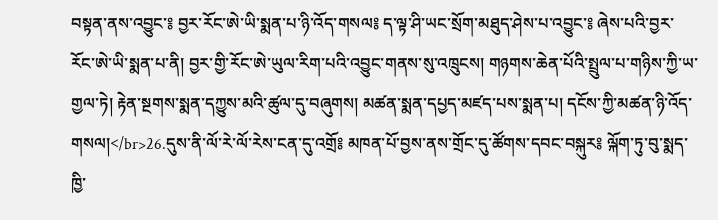བསྟན་ནས་འབྱུང་༔ བྱར་རོང་ཨེ་ཡི་སྨན་པ་ཉི་འོད་གསལ༔ ད་ལྟ་ཤི་ཡང་སྲོག་མཐུད་ཤེས་པ་འབྱུང་༔ ཞེས་པའི་བྱར་རོང་ཨེ་ཡི་སྨན་པ་ནི། བྱར་གྱི་རོང་ཨེ་ཡུལ་རིག་པའི་འབྱུང་གནས་སུ་འཁྲུངས། གཉགས་ཆེན་པོའི་སྤྲུལ་པ་གཉིས་ཀྱི་ཡ་གྱལ་ཏེ། རྟེན་སྔགས་སྨན་དཀྱུས་མའི་ཚུལ་དུ་བཞུགས། མཚན་སྨན་དཔྱད་མཛད་པས་སྨན་པ། དངོས་ཀྱི་མཚན་ཉི་འོད་གསལ།</br>26.དུས་ནི་ལོ་རེ་ལོ་རེས་ངན་དུ་འགྲོ༔ མཁན་པོ་བྱས་ནས་གྲོང་དུ་ཚོགས་དབང་བསྐུར༔ ལྐོག་ཏུ་བུ་སྨད་ཁྱི་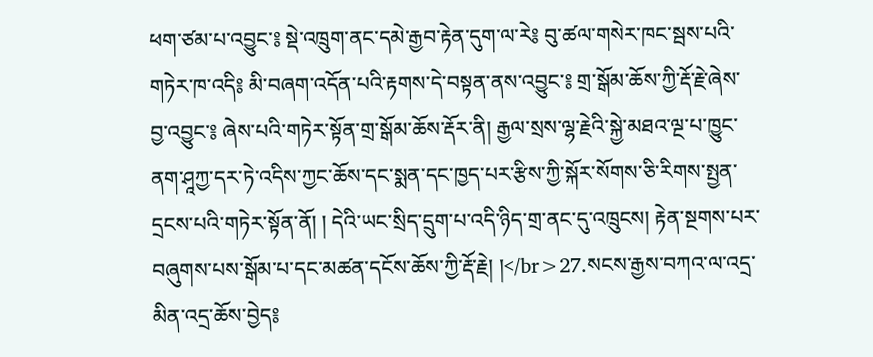ཕག་ཙམ་པ་འབྱུང་༔ སྡེ་འཁྲུག་ནང་དམེ་རྒྱབ་རྟེན་དུག་ལ་རེ༔ བུ་ཚལ་གསེར་ཁང་སྦས་པའི་གཏེར་ཁ་འདི༔ མི་བཞག་འདོན་པའི་རྟགས་དེ་བསྟན་ནས་འབྱུང་༔ གྲ་སྒོམ་ཆོས་ཀྱི་རྡོ་རྗེ་ཞེས་བྱ་འབྱུང་༔ ཞེས་པའི་གཏེར་སྟོན་གྲ་སྒོམ་ཆོས་རྡོར་ནི། རྒྱལ་སྲས་ལྷ་རྗེའི་སྐྱེ་མཐའ་ལྔ་པ་ཁྱུང་ནག་ཤཱཀྱ་དར་ཏེ་འདིས་ཀྱང་ཆོས་དང་སྨན་དང་ཁྱད་པར་རྩིས་ཀྱི་སྐོར་སོགས་ཅི་རིགས་སྤྱན་དྲངས་པའི་གཏེར་སྟོན་ནོ། ། དེའི་ཡང་སྲིད་དྲུག་པ་འདི་ཉིད་གྲ་ནང་དུ་འཁྲུངས། རྟེན་སྔགས་པར་བཞུགས་པས་སྒོམ་པ་དང་མཚན་དངོས་ཆོས་ཀྱི་རྡོ་རྗེ། །</br>27.སངས་རྒྱས་བཀའ་ལ་འདྲ་མིན་འདྲ་ཆོས་བྱེད༔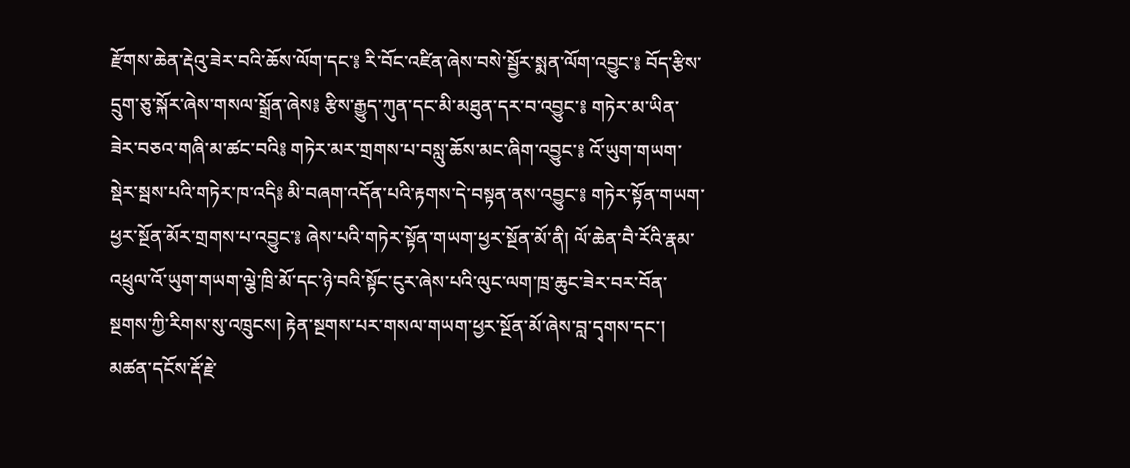རྫོགས་ཆེན་རྡེའུ་ཟེར་བའི་ཆོས་ལོག་དང་༔ རི་བོང་འཛིན་ཞེས་བསེ་སྦྱོར་སྨན་ལོག་འབྱུང་༔ བོད་རྩིས་དྲུག་ཅུ་སྐོར་ཞེས་གསལ་སྒྲོན་ཞེས༔ རྩིས་རྒྱུད་ཀུན་དང་མི་མཐུན་དར་བ་འབྱུང་༔ གཏེར་མ་ཡིན་ཟེར་བཅའ་གཞི་མ་ཚང་བའི༔ གཏེར་མར་གྲགས་པ་བསླུ་ཆོས་མང་ཞིག་འབྱུང་༔ འོ་ཡུག་གཡག་སྡེར་སྦས་པའི་གཏེར་ཁ་འདི༔ མི་བཞག་འདོན་པའི་རྟགས་དེ་བསྟན་ནས་འབྱུང་༔ གཏེར་སྟོན་གཡག་ཕྱར་སྔོན་མོར་གྲགས་པ་འབྱུང་༔ ཞེས་པའི་གཏེར་སྟོན་གཡག་ཕྱར་སྔོན་མོ་ནི། ལོ་ཆེན་བཻ་རོའི་རྣམ་འཕྲུལ་འོ་ཡུག་གཡག་ལྕེ་ཁྲི་མོ་དང་ཉེ་བའི་སྟོང་ངུར་ཞེས་པའི་ལུང་ལག་ཁྲ་ཆུང་ཟེར་བར་བོན་སྔགས་ཀྱི་རིགས་སུ་འཁྲུངས། རྟེན་སྔགས་པར་གསལ་གཡག་ཕྱར་སྔོན་མོ་ཞེས་བླ་དྭགས་དང་། མཚན་དངོས་རྡོ་རྗེ་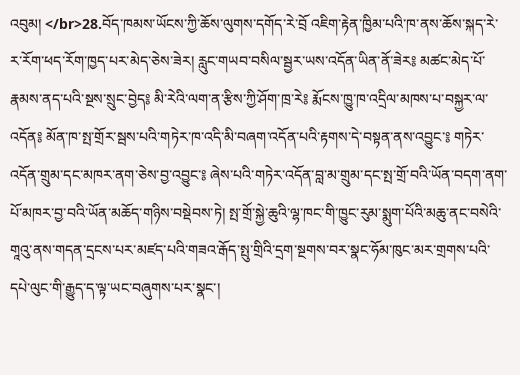འབུམ། </br>28.བོད་ཁམས་ཡོངས་ཀྱི་ཆོས་ལུགས་དགོད་རེ་བྲོ འཇིག་རྟེན་ཁྱིམ་པའི་ཁ་ནས་ཆོས་སྐད་རེ་ར་རོག་ཕད་རོག་ཁྱད་པར་མེད་ཅེས་ཟེར། རླུང་གཡབ་བསིལ་སྦྱར་ཡས་འདོན་ཡིན་ནོ་ཟེར༔ མཚང་མེད་པོ་རྣམས་ནད་པའི་སྔས་སྲུང་བྱེད༔ མི་རེའི་ལག་ན་རྩིས་ཀྱི་ཤོག་ཁྲ་རེ༔ རྨོངས་ཁྱུ་ཁ་འདྲིལ་མཁས་པ་བསྐྱར་ལ་འདོན༔ མོན་ཁ་སྤ་གྲོར་སྦས་པའི་གཏེར་ཁ་འདི་མི་བཞག་འདོན་པའི་རྟགས་དེ་བསྟན་ནས་འབྱུང་༔ གཏེར་འདོན་གྲུམ་དང་མཁར་ནག་ཅེས་བྱ་འབྱུང་༔ ཞེས་པའི་གཏེར་འདོན་བླ་མ་གྲུམ་དང་སྤ་གྲོ་བའི་ཡོན་བདག་ནག་པོ་མཁར་བྱ་བའི་ཡོན་མཆོད་གཉིས་བསྡེབས་ཏེ། སྤ་གྲོ་སྐྱེ་ཆུའི་ལྷ་ཁང་གི་ཁྱུང་རུམ་སྨུག་པོའི་མཆུ་ནང་བསེའི་གཱའུ་ནས་གདན་དྲངས་པར་མཛད་པའི་གཟའ་རྒོད་སྤུ་གྲིའི་དྲག་སྔགས་བར་སྣང་ཧོམ་ཁུང་མར་གྲགས་པའི་དཔེ་ལུང་གི་རྒྱུད་ད་ལྟ་ཡང་བཞུགས་པར་སྣང་།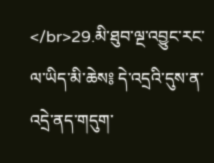</br>29.མི་ཐུབ་ལྔ་འབྱུང་རང་ལ་ཡིད་མི་ཆེས༔ དེ་འདྲའི་དུས་ན་འདྲེ་ནད་གདུག་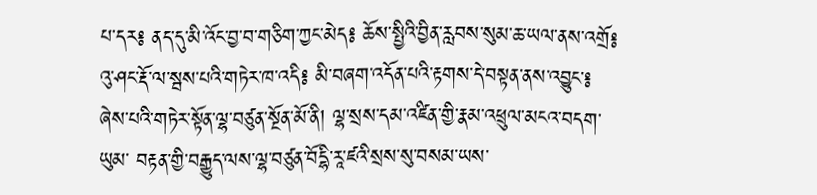པ་དར༔ ནད་དུ་མི་འོང་བྱ་བ་གཅིག་ཀྱང་མེད༔ ཆོས་སྤྱིའི་བྱིན་རླབས་སུམ་ཆ་ཡལ་ནས་འགྲོ༔ འུ་ཤང་རྡོ་ལ་སྦས་པའི་གཏེར་ཁ་འདི༔ མི་བཞག་འདོན་པའི་རྟགས་དེ་བསྟན་ནས་འབྱུང་༔ ཞེས་པའི་གཏེར་སྟོན་ལྷ་བཙུན་སྔོན་མོ་ནི། ལྷ་སྲས་དམ་འཛིན་གྱི་རྣམ་འཕྲུལ་མངའ་བདག་ཡུམ་ བརྟན་གྱི་བརྒྱུད་ལས་ལྷ་བཙུན་བོདྷི་རཱ་ཛའི་སྲས་སུ་བསམ་ཡས་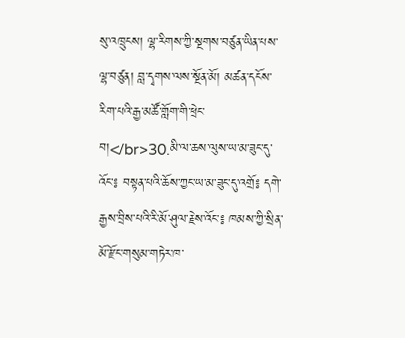སུ་འཁྲུངས། ལྷ་རིགས་ཀྱི་སྔགས་བཙུན་ཡིན་པས་ལྷ་བཙུན། བླ་དྭགས་ལས་སྔོན་མོ། མཚན་དངོས་རིག་པའི་རྒྱ་མཚོ་གློག་གི་ཕྲེང་བ།</br>30.མི་ལ་ཆས་ལུས་ཡ་མ་ཟུང་དུ་འོང་༔ བསྟན་པའི་ཆོས་ཀྱང་ཡ་མ་ཟུང་དུ་འགྲོ༔ དགེ་རྒྱས་བྲིས་པའི་རི་མོ་ཤུལ་རྗེས་འོང་༔ ཁམས་ཀྱི་སྲིན་མོ་རྫོང་གསུམ་གཏེར་ཁ་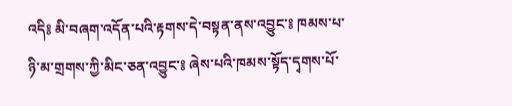འདི༔ མི་བཞག་འདོན་པའི་རྟགས་དེ་བསྟན་ནས་འབྱུང་༔ ཁམས་པ་ཉི་མ་གྲགས་ཀྱི་མིང་ཅན་འབྱུང་༔ ཞེས་པའི་ཁམས་སྟོད་དྭགས་པོ་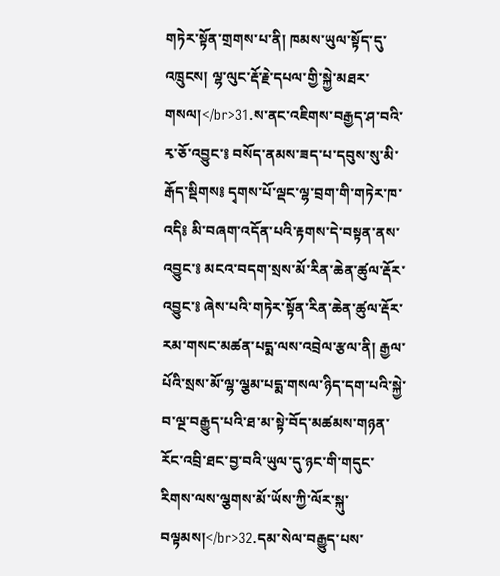གཏེར་སྟོན་གྲགས་པ་ནི། ཁམས་ཡུལ་སྟོད་དུ་འཁྲུངས། ལྷ་ལུང་རྡོ་རྗེ་དཔལ་གྱི་སྐྱེ་མཐར་གསལ།</br>31.ས་ནང་འཇིགས་བརྒྱད་ཤ་བའི་རྭ་ཅོ་འབྱུང་༔ བསོད་ནམས་ཟད་པ་དབུས་སུ་མི་རྒོད་སྡིགས༔ དྭགས་པོ་ལྡང་ལྷ་བྲག་གི་གཏེར་ཁ་འདི༔ མི་བཞག་འདོན་པའི་རྟགས་དེ་བསྟན་ནས་འབྱུང་༔ མངའ་བདག་སྲས་མོ་རིན་ཆེན་ཚུལ་རྡོར་འབྱུང་༔ ཞེས་པའི་གཏེར་སྟོན་རིན་ཆེན་ཚུལ་རྡོར་རམ་གསང་མཚན་པདྨ་ལས་འབྲེལ་རྩལ་ནི། རྒྱལ་པོའི་སྲས་མོ་ལྷ་ལྕམ་པདྨ་གསལ་ཉིད་དག་པའི་སྐྱེ་བ་ལྔ་བརྒྱུད་པའི་ཐ་མ་སྟེ་བོད་མཚམས་གཉན་རོང་འབྲི་ཐང་བྱ་བའི་ཡུལ་དུ་ཉང་གི་གདུང་རིགས་ལས་ལྕགས་མོ་ཡོས་ཀྱི་ལོར་སྐུ་བལྟམས།</br>32.དམ་སེལ་བརྒྱུད་པས་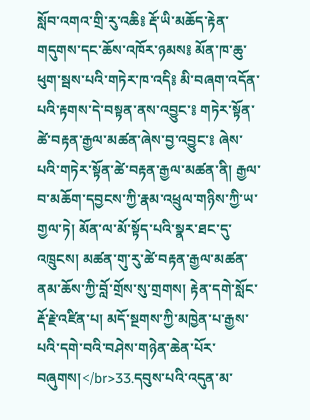སློབ་འགའ་གྲི་རུ་འཆི༔ རྡོ་ཡི་མཆོད་རྟེན་གདུགས་དང་ཆོས་འཁོར་ཉམས༔ མོན་ཁ་ཆུ་ཕུག་སྦས་པའི་གཏེར་ཁ་འདི༔ མི་བཞག་འདོན་པའི་རྟགས་དེ་བསྟན་ནས་འབྱུང་༔ གཏེར་སྟོན་ཚེ་བརྟན་རྒྱལ་མཚན་ཞེས་བྱ་འབྱུང་༔ ཞེས་པའི་གཏེར་སྟོན་ཚེ་བརྟན་རྒྱལ་མཚན་ནི། རྒྱལ་བ་མཆོག་དབྱངས་ཀྱི་རྣམ་འཕྲུལ་གཉིས་ཀྱི་ཡ་གྱལ་ཏེ། མོན་ལ་མོ་སྟོད་པའི་སྣར་ཐང་དུ་འཁྲུངས། མཚན་གུ་རུ་ཚེ་བརྟན་རྒྱལ་མཚན་ནམ་ཆོས་ཀྱི་བློ་གྲོས་སུ་གྲགས། རྟེན་དགེ་སློང་རྡོ་རྗེ་འཛིན་པ། མདོ་སྔགས་ཀྱི་མཁྱེན་པ་རྒྱས་པའི་དགེ་བའི་བཤེས་གཉེན་ཆེན་པོར་བཞུགས།</br>33.དབུས་པའི་འདུན་མ་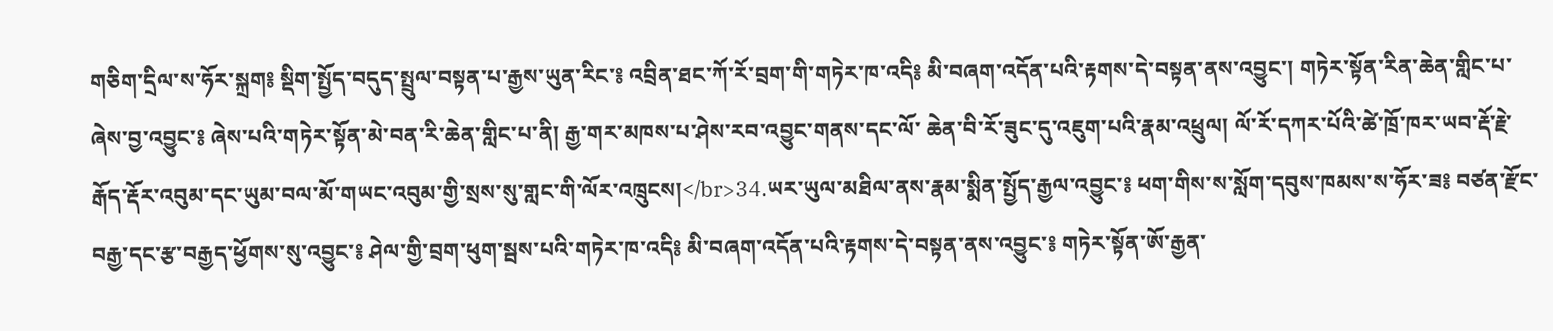གཅིག་དྲིལ་ས་ཧོར་སྐྲག༔ སྡིག་སྤྱོད་བདུད་སྤྲུལ་བསྟན་པ་རྒྱས་ཡུན་རིང་༔ འབྲིན་ཐང་ཀོ་རོ་བྲག་གི་གཏེར་ཁ་འདི༔ མི་བཞག་འདོན་པའི་རྟགས་དེ་བསྟན་ནས་འབྱུང་། གཏེར་སྟོན་རིན་ཆེན་གླིང་པ་ཞེས་བྱ་འབྱུང་༔ ཞེས་པའི་གཏེར་སྟོན་མེ་བན་རི་ཆེན་གླིང་པ་ནི། རྒྱ་གར་མཁས་པ་ཤེས་རབ་འབྱུང་གནས་དང་ལོ་ ཆེན་བི་རོ་ཟུང་དུ་འཇུག་པའི་རྣམ་འཕྲུལ། ལོ་རོ་དཀར་པོའི་ཚེ་ཁྲོ་ཁར་ཡབ་རྡོ་རྗེ་རྒོད་རྡོར་འབུམ་དང་ཡུམ་བལ་མོ་གཡང་འབུམ་གྱི་སྲས་སུ་གླང་གི་ལོར་འཁྲུངས།</br>34.ཡར་ཡུལ་མཐིལ་ནས་རྣམ་སྨིན་སྤྱོད་རྒྱལ་འབྱུང་༔ ཕག་གིས་ས་སློག་དབུས་ཁམས་ས་ཧོར་ཟ༔ བཙན་རྫོང་བརྒྱ་དང་རྩ་བརྒྱད་ཕྱོགས་སུ་འབྱུང་༔ ཤེལ་གྱི་བྲག་ཕུག་སྦས་པའི་གཏེར་ཁ་འདི༔ མི་བཞག་འདོན་པའི་རྟགས་དེ་བསྟན་ནས་འབྱུང་༔ གཏེར་སྟོན་ཨོ་རྒྱན་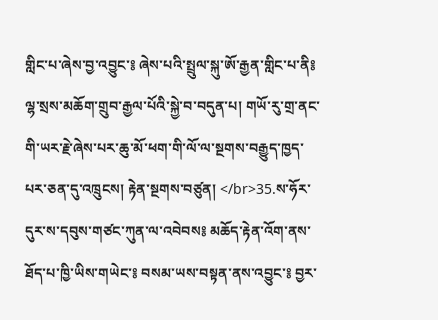གླིང་པ་ཞེས་བྱ་འབྱུང་༔ ཞེས་པའི་སྤྲུལ་སྐུ་ཨོ་རྒྱན་གླིང་པ་ནི༔ ལྷ་སྲས་མཆོག་གྲུབ་རྒྱལ་པོའི་སྐྱེ་བ་བདུན་པ། གཡོ་རུ་གྲ་ནང་གི་ཡར་རྗེ་ཞེས་པར་ཆུ་མོ་ཕག་གི་ལོ་ལ་སྔགས་བརྒྱུད་ཁྱད་པར་ཅན་དུ་འཁྲུངས། རྟེན་སྔགས་བཙུན། </br>35.ས་ཧོར་དུར་ས་དབུས་གཙང་ཀུན་ལ་འབེབས༔ མཆོད་རྟེན་འོག་ནས་ཐོད་པ་ཁྱི་ཡིས་གཡེང་༔ བསམ་ཡས་བསྟན་ནས་འབྱུང་༔ བྱར་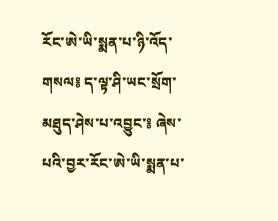རོང་ཨེ་ཡི་སྨན་པ་ཉི་འོད་གསལ༔ ད་ལྟ་ཤི་ཡང་སྲོག་མཐུད་ཤེས་པ་འབྱུང་༔ ཞེས་པའི་བྱར་རོང་ཨེ་ཡི་སྨན་པ་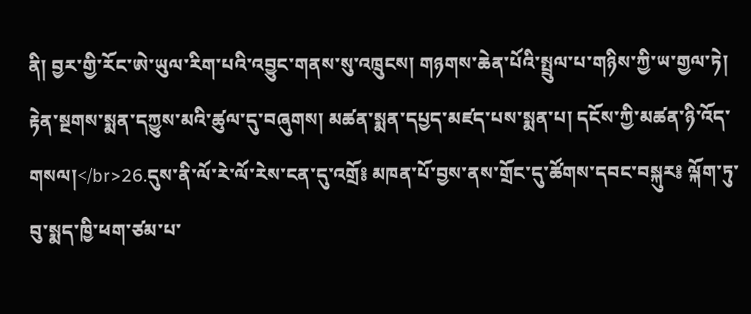ནི། བྱར་གྱི་རོང་ཨེ་ཡུལ་རིག་པའི་འབྱུང་གནས་སུ་འཁྲུངས། གཉགས་ཆེན་པོའི་སྤྲུལ་པ་གཉིས་ཀྱི་ཡ་གྱལ་ཏེ། རྟེན་སྔགས་སྨན་དཀྱུས་མའི་ཚུལ་དུ་བཞུགས། མཚན་སྨན་དཔྱད་མཛད་པས་སྨན་པ། དངོས་ཀྱི་མཚན་ཉི་འོད་གསལ།</br>26.དུས་ནི་ལོ་རེ་ལོ་རེས་ངན་དུ་འགྲོ༔ མཁན་པོ་བྱས་ནས་གྲོང་དུ་ཚོགས་དབང་བསྐུར༔ ལྐོག་ཏུ་བུ་སྨད་ཁྱི་ཕག་ཙམ་པ་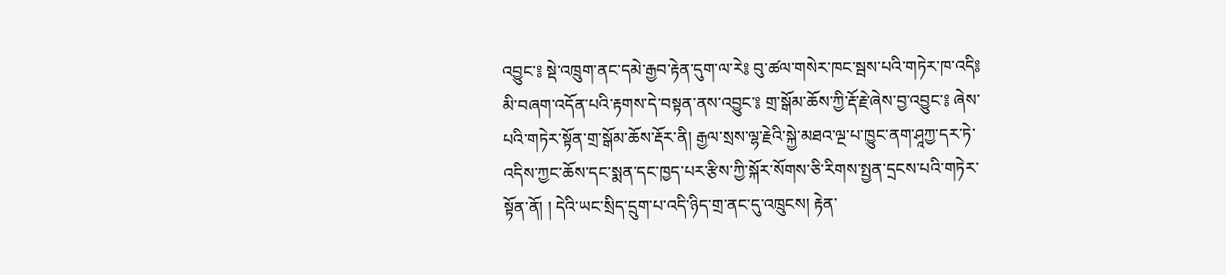འབྱུང་༔ སྡེ་འཁྲུག་ནང་དམེ་རྒྱབ་རྟེན་དུག་ལ་རེ༔ བུ་ཚལ་གསེར་ཁང་སྦས་པའི་གཏེར་ཁ་འདི༔ མི་བཞག་འདོན་པའི་རྟགས་དེ་བསྟན་ནས་འབྱུང་༔ གྲ་སྒོམ་ཆོས་ཀྱི་རྡོ་རྗེ་ཞེས་བྱ་འབྱུང་༔ ཞེས་པའི་གཏེར་སྟོན་གྲ་སྒོམ་ཆོས་རྡོར་ནི། རྒྱལ་སྲས་ལྷ་རྗེའི་སྐྱེ་མཐའ་ལྔ་པ་ཁྱུང་ནག་ཤཱཀྱ་དར་ཏེ་འདིས་ཀྱང་ཆོས་དང་སྨན་དང་ཁྱད་པར་རྩིས་ཀྱི་སྐོར་སོགས་ཅི་རིགས་སྤྱན་དྲངས་པའི་གཏེར་སྟོན་ནོ། ། དེའི་ཡང་སྲིད་དྲུག་པ་འདི་ཉིད་གྲ་ནང་དུ་འཁྲུངས། རྟེན་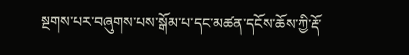སྔགས་པར་བཞུགས་པས་སྒོམ་པ་དང་མཚན་དངོས་ཆོས་ཀྱི་རྡོ་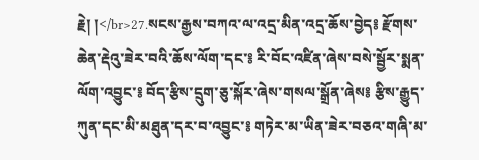རྗེ། །</br>27.སངས་རྒྱས་བཀའ་ལ་འདྲ་མིན་འདྲ་ཆོས་བྱེད༔ རྫོགས་ཆེན་རྡེའུ་ཟེར་བའི་ཆོས་ལོག་དང་༔ རི་བོང་འཛིན་ཞེས་བསེ་སྦྱོར་སྨན་ལོག་འབྱུང་༔ བོད་རྩིས་དྲུག་ཅུ་སྐོར་ཞེས་གསལ་སྒྲོན་ཞེས༔ རྩིས་རྒྱུད་ཀུན་དང་མི་མཐུན་དར་བ་འབྱུང་༔ གཏེར་མ་ཡིན་ཟེར་བཅའ་གཞི་མ་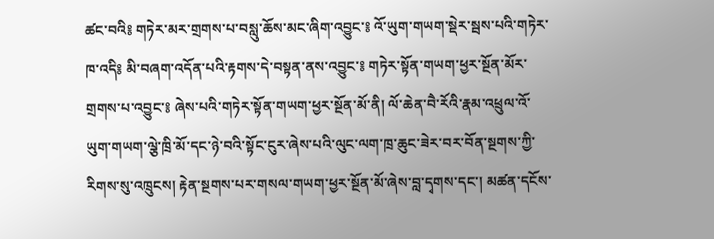ཚང་བའི༔ གཏེར་མར་གྲགས་པ་བསླུ་ཆོས་མང་ཞིག་འབྱུང་༔ འོ་ཡུག་གཡག་སྡེར་སྦས་པའི་གཏེར་ཁ་འདི༔ མི་བཞག་འདོན་པའི་རྟགས་དེ་བསྟན་ནས་འབྱུང་༔ གཏེར་སྟོན་གཡག་ཕྱར་སྔོན་མོར་གྲགས་པ་འབྱུང་༔ ཞེས་པའི་གཏེར་སྟོན་གཡག་ཕྱར་སྔོན་མོ་ནི། ལོ་ཆེན་བཻ་རོའི་རྣམ་འཕྲུལ་འོ་ཡུག་གཡག་ལྕེ་ཁྲི་མོ་དང་ཉེ་བའི་སྟོང་ངུར་ཞེས་པའི་ལུང་ལག་ཁྲ་ཆུང་ཟེར་བར་བོན་སྔགས་ཀྱི་རིགས་སུ་འཁྲུངས། རྟེན་སྔགས་པར་གསལ་གཡག་ཕྱར་སྔོན་མོ་ཞེས་བླ་དྭགས་དང་། མཚན་དངོས་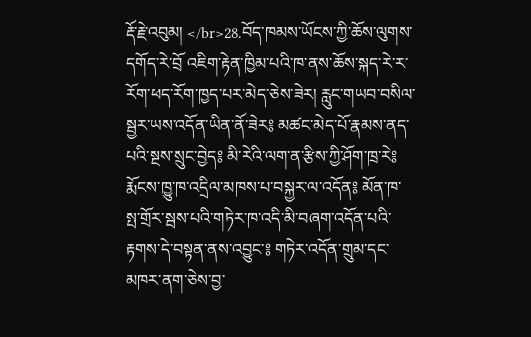རྡོ་རྗེ་འབུམ། </br>28.བོད་ཁམས་ཡོངས་ཀྱི་ཆོས་ལུགས་དགོད་རེ་བྲོ འཇིག་རྟེན་ཁྱིམ་པའི་ཁ་ནས་ཆོས་སྐད་རེ་ར་རོག་ཕད་རོག་ཁྱད་པར་མེད་ཅེས་ཟེར། རླུང་གཡབ་བསིལ་སྦྱར་ཡས་འདོན་ཡིན་ནོ་ཟེར༔ མཚང་མེད་པོ་རྣམས་ནད་པའི་སྔས་སྲུང་བྱེད༔ མི་རེའི་ལག་ན་རྩིས་ཀྱི་ཤོག་ཁྲ་རེ༔ རྨོངས་ཁྱུ་ཁ་འདྲིལ་མཁས་པ་བསྐྱར་ལ་འདོན༔ མོན་ཁ་སྤ་གྲོར་སྦས་པའི་གཏེར་ཁ་འདི་མི་བཞག་འདོན་པའི་རྟགས་དེ་བསྟན་ནས་འབྱུང་༔ གཏེར་འདོན་གྲུམ་དང་མཁར་ནག་ཅེས་བྱ་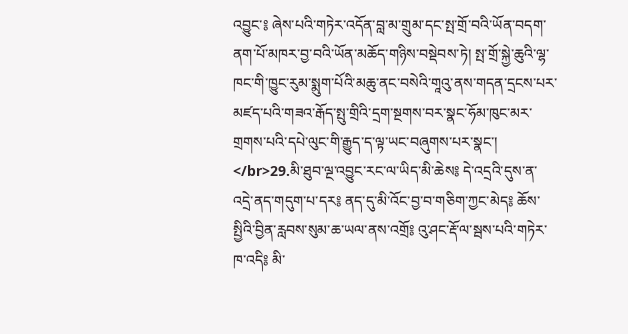འབྱུང་༔ ཞེས་པའི་གཏེར་འདོན་བླ་མ་གྲུམ་དང་སྤ་གྲོ་བའི་ཡོན་བདག་ནག་པོ་མཁར་བྱ་བའི་ཡོན་མཆོད་གཉིས་བསྡེབས་ཏེ། སྤ་གྲོ་སྐྱེ་ཆུའི་ལྷ་ཁང་གི་ཁྱུང་རུམ་སྨུག་པོའི་མཆུ་ནང་བསེའི་གཱའུ་ནས་གདན་དྲངས་པར་མཛད་པའི་གཟའ་རྒོད་སྤུ་གྲིའི་དྲག་སྔགས་བར་སྣང་ཧོམ་ཁུང་མར་གྲགས་པའི་དཔེ་ལུང་གི་རྒྱུད་ད་ལྟ་ཡང་བཞུགས་པར་སྣང་། </br>29.མི་ཐུབ་ལྔ་འབྱུང་རང་ལ་ཡིད་མི་ཆེས༔ དེ་འདྲའི་དུས་ན་འདྲེ་ནད་གདུག་པ་དར༔ ནད་དུ་མི་འོང་བྱ་བ་གཅིག་ཀྱང་མེད༔ ཆོས་སྤྱིའི་བྱིན་རླབས་སུམ་ཆ་ཡལ་ནས་འགྲོ༔ འུ་ཤང་རྡོ་ལ་སྦས་པའི་གཏེར་ཁ་འདི༔ མི་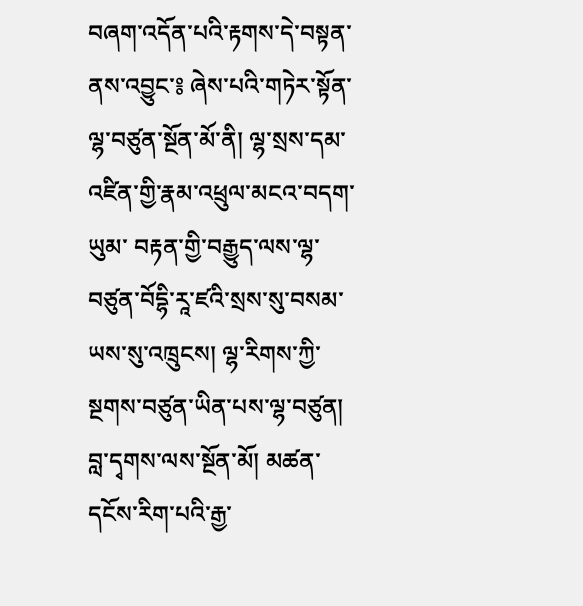བཞག་འདོན་པའི་རྟགས་དེ་བསྟན་ནས་འབྱུང་༔ ཞེས་པའི་གཏེར་སྟོན་ལྷ་བཙུན་སྔོན་མོ་ནི། ལྷ་སྲས་དམ་འཛིན་གྱི་རྣམ་འཕྲུལ་མངའ་བདག་ཡུམ་ བརྟན་གྱི་བརྒྱུད་ལས་ལྷ་བཙུན་བོདྷི་རཱ་ཛའི་སྲས་སུ་བསམ་ཡས་སུ་འཁྲུངས། ལྷ་རིགས་ཀྱི་སྔགས་བཙུན་ཡིན་པས་ལྷ་བཙུན། བླ་དྭགས་ལས་སྔོན་མོ། མཚན་དངོས་རིག་པའི་རྒྱ་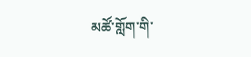མཚོ་གློག་གི་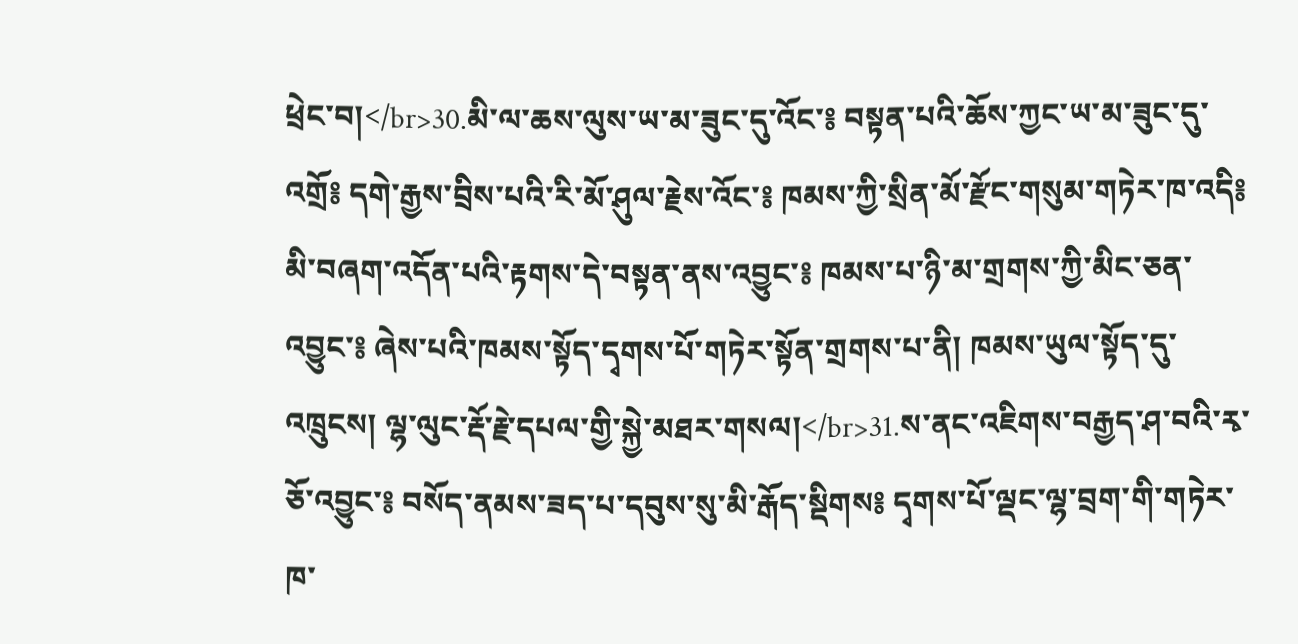ཕྲེང་བ།</br>30.མི་ལ་ཆས་ལུས་ཡ་མ་ཟུང་དུ་འོང་༔ བསྟན་པའི་ཆོས་ཀྱང་ཡ་མ་ཟུང་དུ་འགྲོ༔ དགེ་རྒྱས་བྲིས་པའི་རི་མོ་ཤུལ་རྗེས་འོང་༔ ཁམས་ཀྱི་སྲིན་མོ་རྫོང་གསུམ་གཏེར་ཁ་འདི༔ མི་བཞག་འདོན་པའི་རྟགས་དེ་བསྟན་ནས་འབྱུང་༔ ཁམས་པ་ཉི་མ་གྲགས་ཀྱི་མིང་ཅན་འབྱུང་༔ ཞེས་པའི་ཁམས་སྟོད་དྭགས་པོ་གཏེར་སྟོན་གྲགས་པ་ནི། ཁམས་ཡུལ་སྟོད་དུ་འཁྲུངས། ལྷ་ལུང་རྡོ་རྗེ་དཔལ་གྱི་སྐྱེ་མཐར་གསལ།</br>31.ས་ནང་འཇིགས་བརྒྱད་ཤ་བའི་རྭ་ཅོ་འབྱུང་༔ བསོད་ནམས་ཟད་པ་དབུས་སུ་མི་རྒོད་སྡིགས༔ དྭགས་པོ་ལྡང་ལྷ་བྲག་གི་གཏེར་ཁ་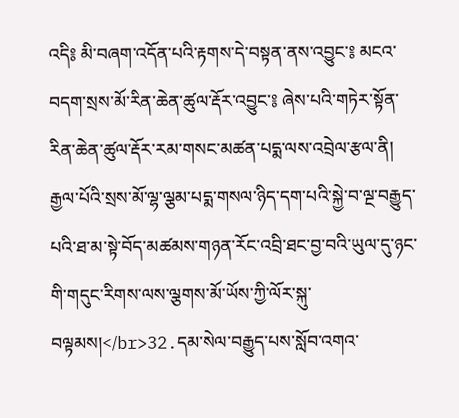འདི༔ མི་བཞག་འདོན་པའི་རྟགས་དེ་བསྟན་ནས་འབྱུང་༔ མངའ་བདག་སྲས་མོ་རིན་ཆེན་ཚུལ་རྡོར་འབྱུང་༔ ཞེས་པའི་གཏེར་སྟོན་རིན་ཆེན་ཚུལ་རྡོར་རམ་གསང་མཚན་པདྨ་ལས་འབྲེལ་རྩལ་ནི། རྒྱལ་པོའི་སྲས་མོ་ལྷ་ལྕམ་པདྨ་གསལ་ཉིད་དག་པའི་སྐྱེ་བ་ལྔ་བརྒྱུད་པའི་ཐ་མ་སྟེ་བོད་མཚམས་གཉན་རོང་འབྲི་ཐང་བྱ་བའི་ཡུལ་དུ་ཉང་གི་གདུང་རིགས་ལས་ལྕགས་མོ་ཡོས་ཀྱི་ལོར་སྐུ་བལྟམས།</br>32.དམ་སེལ་བརྒྱུད་པས་སློབ་འགའ་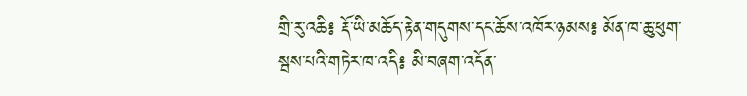གྲི་རུ་འཆི༔ རྡོ་ཡི་མཆོད་རྟེན་གདུགས་དང་ཆོས་འཁོར་ཉམས༔ མོན་ཁ་ཆུ་ཕུག་སྦས་པའི་གཏེར་ཁ་འདི༔ མི་བཞག་འདོན་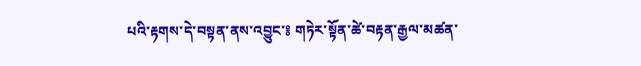པའི་རྟགས་དེ་བསྟན་ནས་འབྱུང་༔ གཏེར་སྟོན་ཚེ་བརྟན་རྒྱལ་མཚན་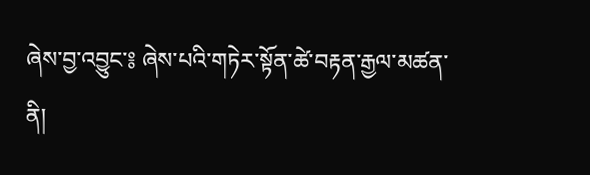ཞེས་བྱ་འབྱུང་༔ ཞེས་པའི་གཏེར་སྟོན་ཚེ་བརྟན་རྒྱལ་མཚན་ནི།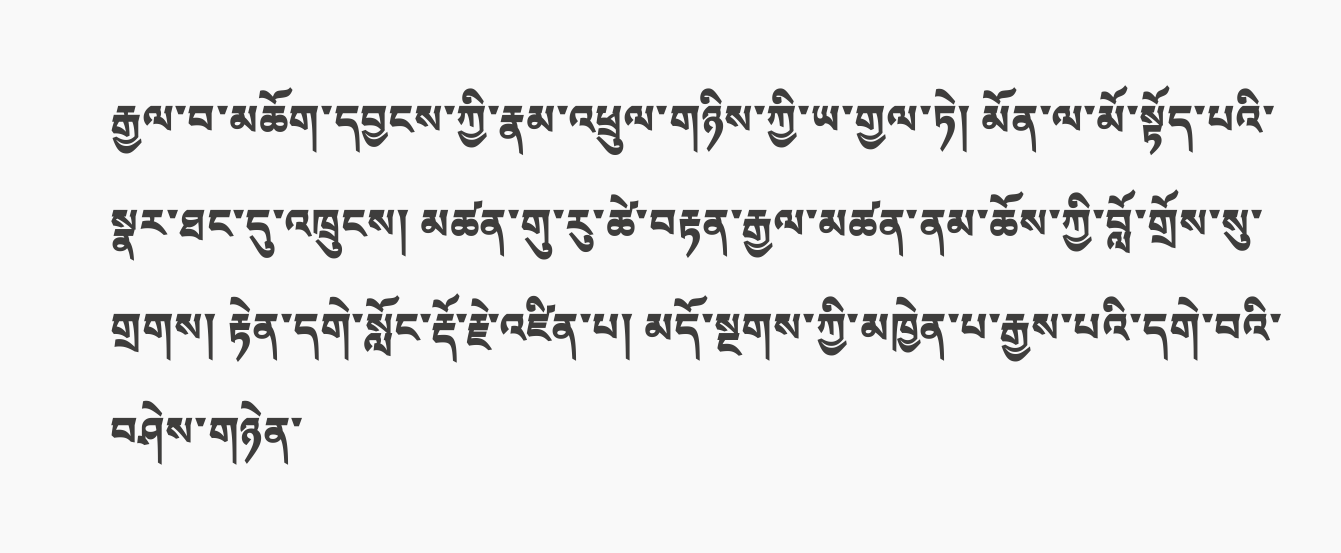རྒྱལ་བ་མཆོག་དབྱངས་ཀྱི་རྣམ་འཕྲུལ་གཉིས་ཀྱི་ཡ་གྱལ་ཏེ། མོན་ལ་མོ་སྟོད་པའི་སྣར་ཐང་དུ་འཁྲུངས། མཚན་གུ་རུ་ཚེ་བརྟན་རྒྱལ་མཚན་ནམ་ཆོས་ཀྱི་བློ་གྲོས་སུ་གྲགས། རྟེན་དགེ་སློང་རྡོ་རྗེ་འཛིན་པ། མདོ་སྔགས་ཀྱི་མཁྱེན་པ་རྒྱས་པའི་དགེ་བའི་བཤེས་གཉེན་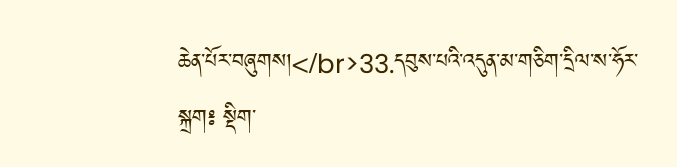ཆེན་པོར་བཞུགས།</br>33.དབུས་པའི་འདུན་མ་གཅིག་དྲིལ་ས་ཧོར་སྐྲག༔ སྡིག་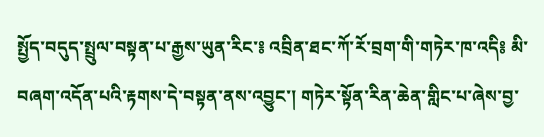སྤྱོད་བདུད་སྤྲུལ་བསྟན་པ་རྒྱས་ཡུན་རིང་༔ འབྲིན་ཐང་ཀོ་རོ་བྲག་གི་གཏེར་ཁ་འདི༔ མི་བཞག་འདོན་པའི་རྟགས་དེ་བསྟན་ནས་འབྱུང་། གཏེར་སྟོན་རིན་ཆེན་གླིང་པ་ཞེས་བྱ་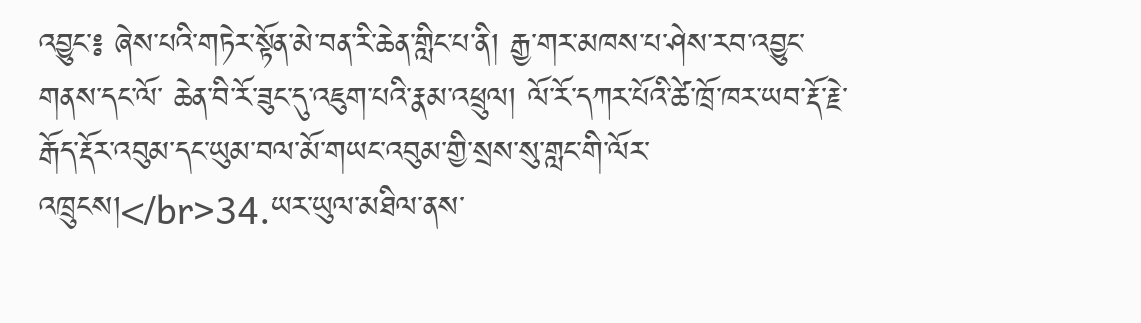འབྱུང་༔ ཞེས་པའི་གཏེར་སྟོན་མེ་བན་རི་ཆེན་གླིང་པ་ནི། རྒྱ་གར་མཁས་པ་ཤེས་རབ་འབྱུང་གནས་དང་ལོ་ ཆེན་བི་རོ་ཟུང་དུ་འཇུག་པའི་རྣམ་འཕྲུལ། ལོ་རོ་དཀར་པོའི་ཚེ་ཁྲོ་ཁར་ཡབ་རྡོ་རྗེ་རྒོད་རྡོར་འབུམ་དང་ཡུམ་བལ་མོ་གཡང་འབུམ་གྱི་སྲས་སུ་གླང་གི་ལོར་འཁྲུངས།</br>34.ཡར་ཡུལ་མཐིལ་ནས་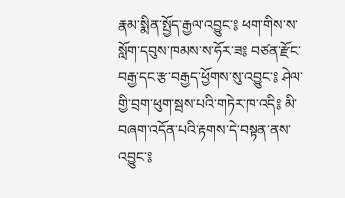རྣམ་སྨིན་སྤྱོད་རྒྱལ་འབྱུང་༔ ཕག་གིས་ས་སློག་དབུས་ཁམས་ས་ཧོར་ཟ༔ བཙན་རྫོང་བརྒྱ་དང་རྩ་བརྒྱད་ཕྱོགས་སུ་འབྱུང་༔ ཤེལ་གྱི་བྲག་ཕུག་སྦས་པའི་གཏེར་ཁ་འདི༔ མི་བཞག་འདོན་པའི་རྟགས་དེ་བསྟན་ནས་འབྱུང་༔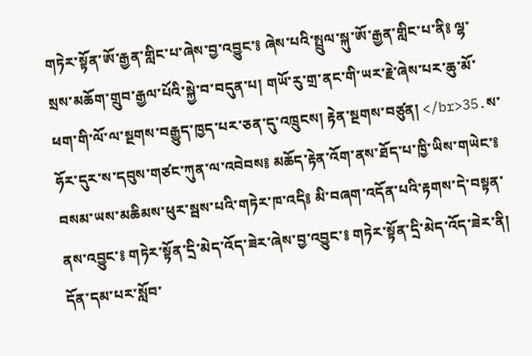གཏེར་སྟོན་ཨོ་རྒྱན་གླིང་པ་ཞེས་བྱ་འབྱུང་༔ ཞེས་པའི་སྤྲུལ་སྐུ་ཨོ་རྒྱན་གླིང་པ་ནི༔ ལྷ་སྲས་མཆོག་གྲུབ་རྒྱལ་པོའི་སྐྱེ་བ་བདུན་པ། གཡོ་རུ་གྲ་ནང་གི་ཡར་རྗེ་ཞེས་པར་ཆུ་མོ་ཕག་གི་ལོ་ལ་སྔགས་བརྒྱུད་ཁྱད་པར་ཅན་དུ་འཁྲུངས། རྟེན་སྔགས་བཙུན། </br>35.ས་ཧོར་དུར་ས་དབུས་གཙང་ཀུན་ལ་འབེབས༔ མཆོད་རྟེན་འོག་ནས་ཐོད་པ་ཁྱི་ཡིས་གཡེང་༔ བསམ་ཡས་མཆིམས་ཕུར་སྦས་པའི་གཏེར་ཁ་འདི༔ མི་བཞག་འདོན་པའི་རྟགས་དེ་བསྟན་ནས་འབྱུང་༔ གཏེར་སྟོན་དྲི་མེད་འོད་ཟེར་ཞེས་བྱ་འབྱུང་༔ གཏེར་སྟོན་དྲི་མེད་འོད་ཟེར་ནི། དོན་དམ་པར་སློབ་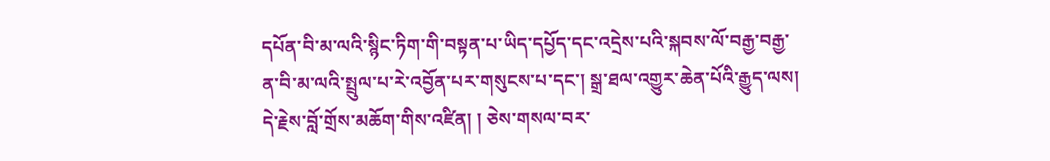དཔོན་བི་མ་ལའི་སྙིང་ཏིག་གི་བསྟན་པ་ཡིད་དཔྱོད་དང་འདྲེས་པའི་སྐབས་ལོ་བརྒྱ་བརྒྱ་ན་བི་མ་ལའི་སྤྲུལ་པ་རེ་འབྱོན་པར་གསུངས་པ་དང་། སྒྲ་ཐལ་འགྱུར་ཆེན་པོའི་རྒྱུད་ལས། དེ་རྗེས་བློ་གྲོས་མཆོག་གིས་འཛིན། ། ཅེས་གསལ་བར་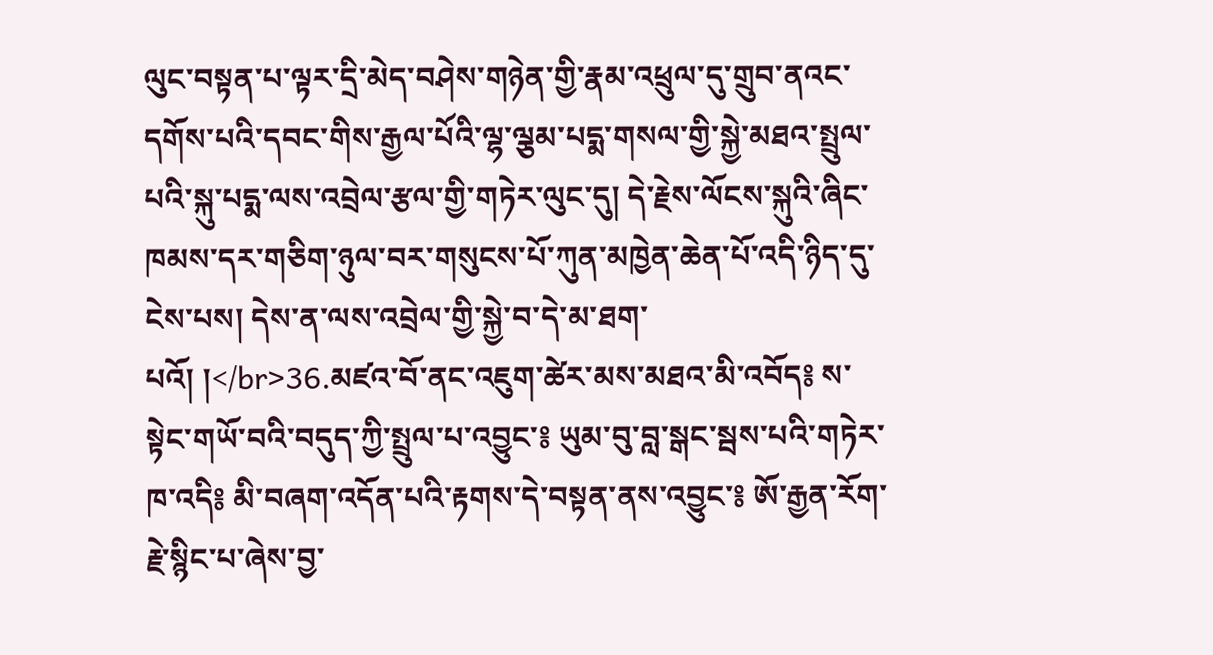ལུང་བསྟན་པ་ལྟར་དྲི་མེད་བཤེས་གཉེན་གྱི་རྣམ་འཕྲུལ་དུ་གྲུབ་ནའང་དགོས་པའི་དབང་གིས་རྒྱལ་པོའི་ལྷ་ལྕམ་པདྨ་གསལ་གྱི་སྐྱེ་མཐའ་སྤྲུལ་པའི་སྐུ་པདྨ་ལས་འབྲེལ་རྩལ་གྱི་གཏེར་ལུང་དུ། དེ་རྗེས་ལོངས་སྐུའི་ཞིང་ཁམས་དར་གཅིག་ཉུལ་བར་གསུངས་པོ་ཀུན་མཁྱེན་ཆེན་པོ་འདི་ཉིད་དུ་ངེས་པས། དེས་ན་ལས་འབྲེལ་གྱི་སྐྱེ་བ་དེ་མ་ཐག་པའོ། །</br>36.མཛའ་བོ་ནང་འཇུག་ཚེར་མས་མཐའ་མི་འབོད༔ ས་སྟེང་གཡོ་བའི་བདུད་ཀྱི་སྤྲུལ་པ་འབྱུང་༔ ཡུམ་བུ་བླ་སྒང་སྦས་པའི་གཏེར་ཁ་འདི༔ མི་བཞག་འདོན་པའི་རྟགས་དེ་བསྟན་ནས་འབྱུང་༔ ཨོ་རྒྱན་རོག་རྗེ་སྙིང་པ་ཞེས་བྱ་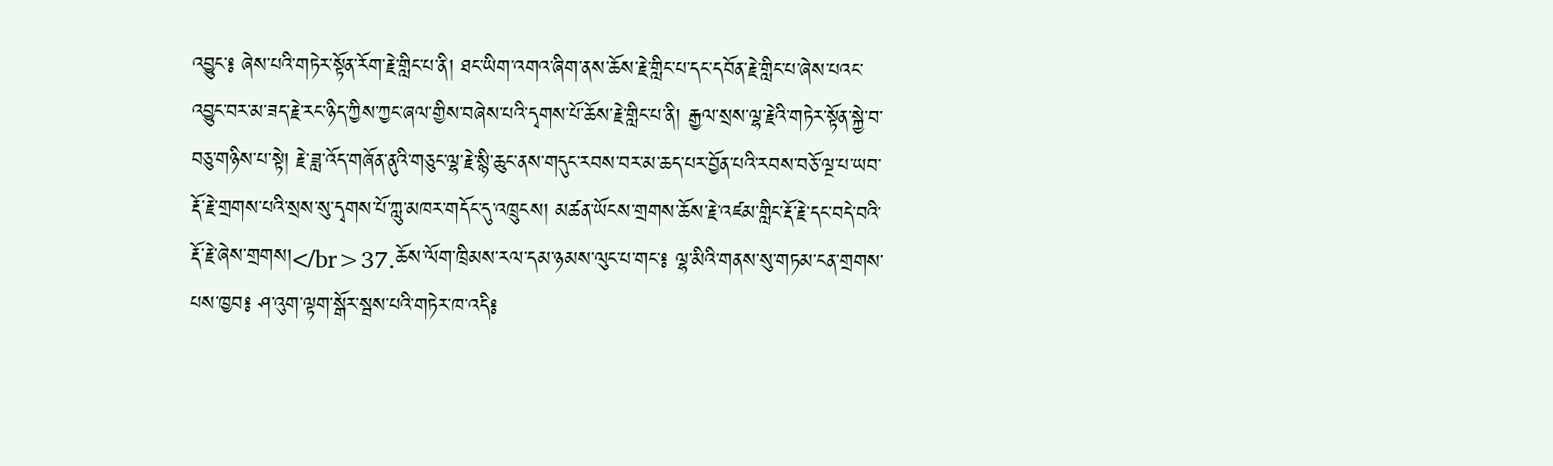འབྱུང་༔ ཞེས་པའི་གཏེར་སྟོན་རོག་རྗེ་གླིང་པ་ནི། ཐང་ཡིག་འགའ་ཞིག་ནས་ཆོས་རྗེ་གླིང་པ་དང་དབོན་རྗེ་གླིང་པ་ཞེས་པའང་འབྱུང་བར་མ་ཟད་རྗེ་རང་ཉིད་ཀྱིས་ཀྱང་ཞལ་གྱིས་བཞེས་པའི་དྭགས་པོ་ཆོས་རྗེ་གླིང་པ་ནི། རྒྱལ་སྲས་ལྷ་རྗེའི་གཏེར་སྟོན་སྐྱེ་བ་བཅུ་གཉིས་པ་སྟེ། རྗེ་ཟླ་འོད་གཞོན་ནུའི་གཅུང་ལྷ་རྗེ་སྙི་ཆུང་ནས་གདུང་རབས་བར་མ་ཆད་པར་བྱོན་པའི་རབས་བཅོ་ལྔ་པ་ཡབ་རྡོ་རྗེ་གྲགས་པའི་སྲས་སུ་དྭགས་པོ་ཀླུ་མཁར་གདོང་དུ་འཁྲུངས། མཚན་ཡོངས་གྲགས་ཆོས་རྗེ་འཛམ་གླིང་རྡོ་རྗེ་དང་བདེ་བའི་རྡོ་རྗེ་ཞེས་གྲགས།</br>37.ཆོས་ལོག་ཁྲིམས་རལ་དམ་ཉམས་ལུང་པ་གང་༔ ལྷ་མིའི་གནས་སུ་གཏམ་ངན་གྲགས་པས་ཁྱབ༔ ཤ་འུག་ལྟག་སྒོར་སྦས་པའི་གཏེར་ཁ་འདི༔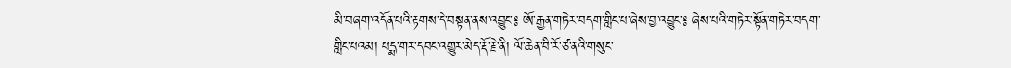མི་བཞག་འདོན་པའི་རྟགས་དེ་བསྟན་ནས་འབྱུང་༔ ཨོ་རྒྱན་གཏེར་བདག་གླིང་པ་ཞེས་བྱ་འབྱུང་༔ ཞེས་པའི་གཏེར་སྟོན་གཏེར་བདག་གླིང་པའམ། པདྨ་གར་དབང་འགྱུར་མེད་རྡོ་རྗེ་ནི། ལོ་ཆེན་བི་རོ་ཙ་ནའི་གསུང་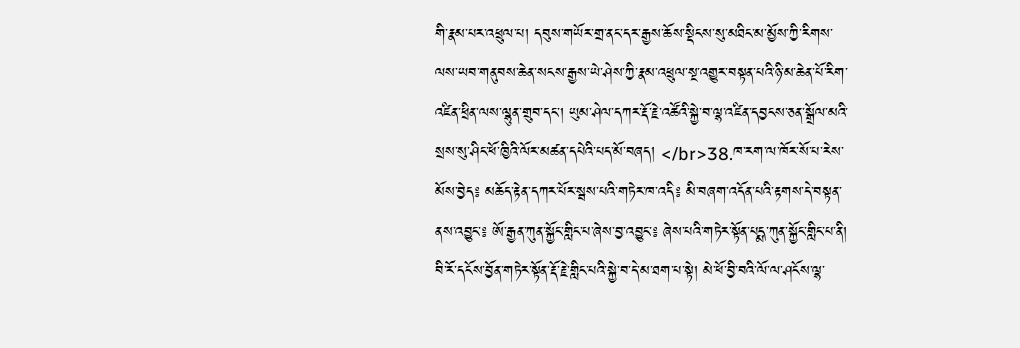གི་རྣམ་པར་འཕྲུལ་པ། དབུས་གཡོར་གྲ་ནང་དར་རྒྱས་ཆོས་སྡིངས་སུ་མཐིང་མ་མྱོས་ཀྱི་རིགས་ལས་ཡབ་གནུབས་ཆེན་སངས་རྒྱས་ཡེ་ཤེས་ཀྱི་རྣམ་འཕྲུལ་སྔ་འགྱུར་བསྟན་པའི་ཉི་མ་ཆེན་པོ་རིག་འཛིན་ཕྲིན་ལས་ལྷུན་གྲུབ་དང་། ཡུམ་ཤེལ་དཀར་རྡོ་རྗེ་འཚོའི་སྐྱེ་བ་ལྷ་འཛིན་དབྱངས་ཅན་སྒྲོལ་མའི་སྲས་སུ་ཤིང་ཕོ་ཁྱིའི་ལོར་མཚན་དཔེའི་པད་མོ་བཞད། </br>38.ཁ་རག་ལ་ཁོར་སོ་པ་རེས་མོས་བྱེད༔ མཆོད་རྟེན་དཀར་པོར་སྦས་པའི་གཏེར་ཁ་འདི༔ མི་བཞག་འདོན་པའི་རྟགས་དེ་བསྟན་ནས་འབྱུང་༔ ཨོ་རྒྱན་ཀུན་སྐྱོང་གླིང་པ་ཞེས་བྱ་འབྱུང་༔ ཞེས་པའི་གཏེར་སྟོན་པདྨ་ཀུན་སྐྱོང་གླིང་པ་ནི། བི་རོ་དངོས་བྱོན་གཏེར་སྟོན་རྡོ་རྗེ་གླིང་པའི་སྐྱེ་བ་དེ་མ་ཐག་པ་སྟེ། མེ་ཕོ་བྱི་བའི་ལོ་ལ་ཤངོས་ལྷ་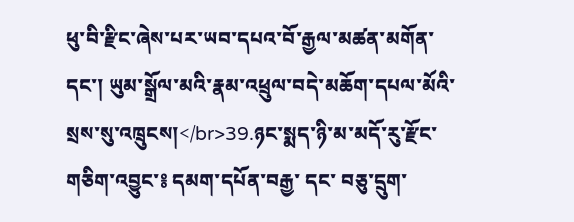ཕུ་བི་རྫིང་ཞེས་པར་ཡབ་དཔའ་བོ་རྒྱལ་མཚན་མགོན་དང་། ཡུམ་སྒྲོལ་མའི་རྣམ་འཕྲུལ་བདེ་མཆོག་དཔལ་མོའི་སྲས་སུ་འཁྲུངས།</br>39.ཉང་སྨད་ཉི་མ་མདོ་རུ་རྫོང་གཅིག་འབྱུང་༔ དམག་དཔོན་བརྒྱ་ དང་ བཅུ་དྲུག་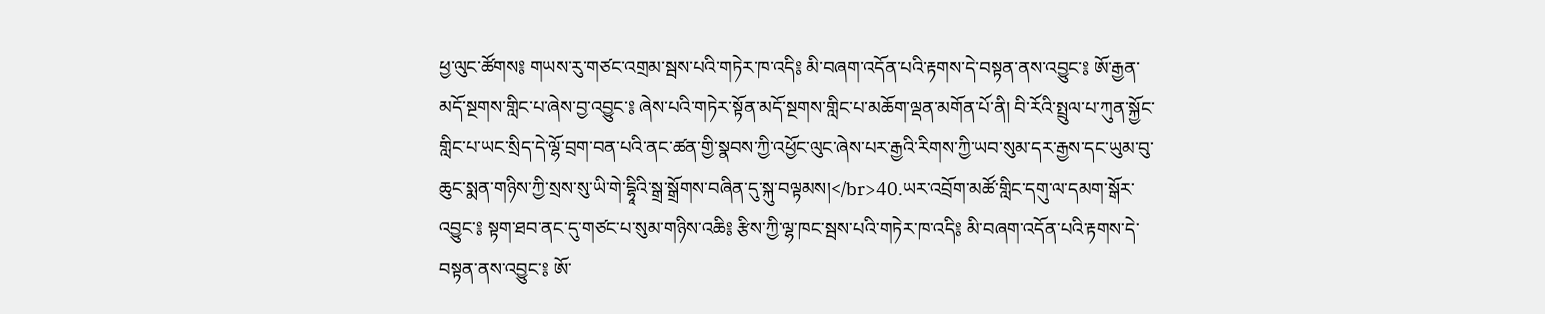ཕྱ་ལུང་ཚོགས༔ གཡས་རུ་གཙང་འགྲམ་སྦས་པའི་གཏེར་ཁ་འདི༔ མི་བཞག་འདོན་པའི་རྟགས་དེ་བསྟན་ནས་འབྱུང་༔ ཨོ་རྒྱན་མདོ་སྔགས་གླིང་པ་ཞེས་བྱ་འབྱུང་༔ ཞེས་པའི་གཏེར་སྟོན་མདོ་སྔགས་གླིང་པ་མཆོག་ལྡན་མགོན་པོ་ནི། བི་རོའི་སྤྲུལ་པ་ཀུན་སྐྱོང་གླིང་པ་ཡང་སྲིད་དེ་ལྷོ་བྲག་བན་པའི་ནང་ཚན་གྱི་སྣབས་ཀྱི་འཕྱོང་ལུང་ཞེས་པར་རྒྱའི་རིགས་ཀྱི་ཡབ་སུམ་དར་རྒྱས་དང་ཡུམ་བུ་ཆུང་སྨན་གཉིས་ཀྱི་སྲས་སུ་ཡི་གེ་དྷཱིའི་སྒྲ་སྒྲོགས་བཞིན་དུ་སྐུ་བལྟམས།</br>40.ཡར་འབྲོག་མཚོ་གླིང་དགུ་ལ་དམག་སྒོར་འབྱུང་༔ སྟག་ཐབ་ནང་དུ་གཙང་པ་སུམ་གཉིས་འཆི༔ རྩིས་ཀྱི་ལྷ་ཁང་སྦས་པའི་གཏེར་ཁ་འདི༔ མི་བཞག་འདོན་པའི་རྟགས་དེ་བསྟན་ནས་འབྱུང་༔ ཨོ་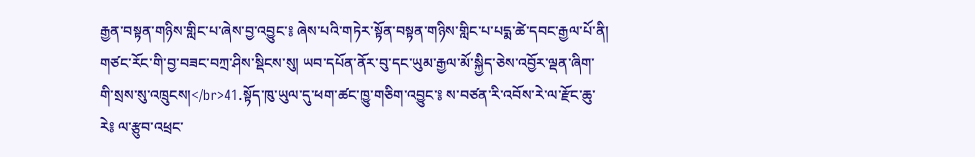རྒྱན་བསྟན་གཉིས་གླིང་པ་ཞེས་བྱ་འབྱུང་༔ ཞེས་པའི་གཏེར་སྟོན་བསྟན་གཉིས་གླིང་པ་པདྨ་ཚེ་དབང་རྒྱལ་པོ་ནི། གཙང་རོང་གི་བྱ་བཟང་བཀྲ་ཤིས་སྡིངས་སུ། ཡབ་དཔོན་ནོར་བུ་དང་ཡུམ་རྒྱལ་མོ་སྐྱིད་ཅེས་འབྱོར་ལྡན་ཞིག་གི་སྲས་སུ་འཁྲུངས།</br>41.སྟོད་ཁུ་ཡུལ་དུ་ཕག་ཚང་ཁྱུ་གཅིག་འབྱུང་༔ ས་བཙན་རི་འབོས་རེ་ལ་རྫོང་ཆུ་རེ༔ ལ་རྩུབ་འཕྲང་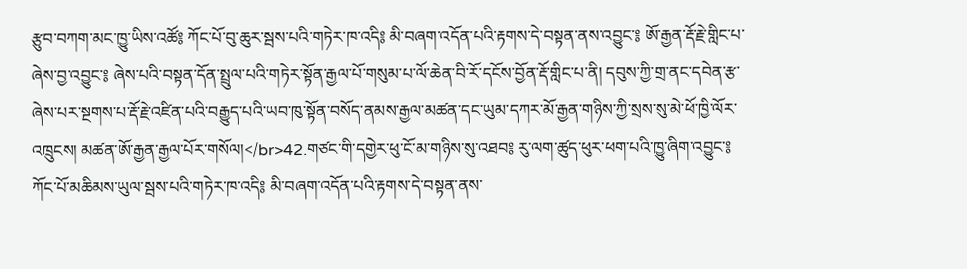རྩུབ་བཀག་མང་ཁྱུ་ཡིས་འཚོ༔ ཀོང་པོ་བུ་ཆུར་སྦས་པའི་གཏེར་ཁ་འདི༔ མི་བཞག་འདོན་པའི་རྟགས་དེ་བསྟན་ནས་འབྱུང་༔ ཨོ་རྒྱན་རྡོ་རྗེ་གླིང་པ་ཞེས་བྱ་འབྱུང་༔ ཞེས་པའི་བསྟན་དོན་སྤྲུལ་པའི་གཏེར་སྟོན་རྒྱལ་པོ་གསུམ་པ་ལོ་ཆེན་བི་རོ་དངོས་བྱོན་རྡོ་གླིང་པ་ནི། དབུས་ཀྱི་གྲ་ནང་དབེན་རྩ་ཞེས་པར་སྔགས་པ་རྡོ་རྗེ་འཛིན་པའི་བརྒྱུད་པའི་ཡབ་ཁུ་སྟོན་བསོད་ནམས་རྒྱལ་མཚན་དང་ཡུམ་དཀར་མོ་རྒྱན་གཉིས་ཀྱི་སྲས་སུ་མེ་ཕོ་ཁྱི་ལོར་འཁྲུངས། མཚན་ཨོ་རྒྱན་རྒྱལ་པོར་གསོལ།</br>42.གཙང་གི་དགྱེར་ཕུ་ངོ་མ་གཉིས་སུ་འཐབ༔ རུ་ལག་ཚུད་ཕུར་ཕག་པའི་ཁྱུ་ཞིག་འབྱུང་༔ ཀོང་པོ་མཆིམས་ཡུལ་སྦས་པའི་གཏེར་ཁ་འདི༔ མི་བཞག་འདོན་པའི་རྟགས་དེ་བསྟན་ནས་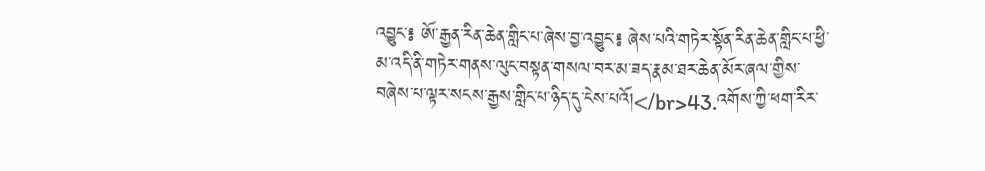འབྱུང་༔ ཨོ་རྒྱན་རིན་ཆེན་གླིང་པ་ཞེས་བྱ་འབྱུང་༔ ཞེས་པའི་གཏེར་སྟོན་རིན་ཆེན་གླིང་པ་ཕྱི་མ་འདི་ནི་གཏེར་གནས་ལུང་བསྟན་གསལ་བར་མ་ཟད་རྣམ་ཐར་ཆེན་མོར་ཞལ་གྱིས་བཞེས་པ་ལྟར་སངས་རྒྱས་གླིང་པ་ཉིད་དུ་ངེས་པའོ།</br>43.འགོས་ཀྱི་ཕག་རིར་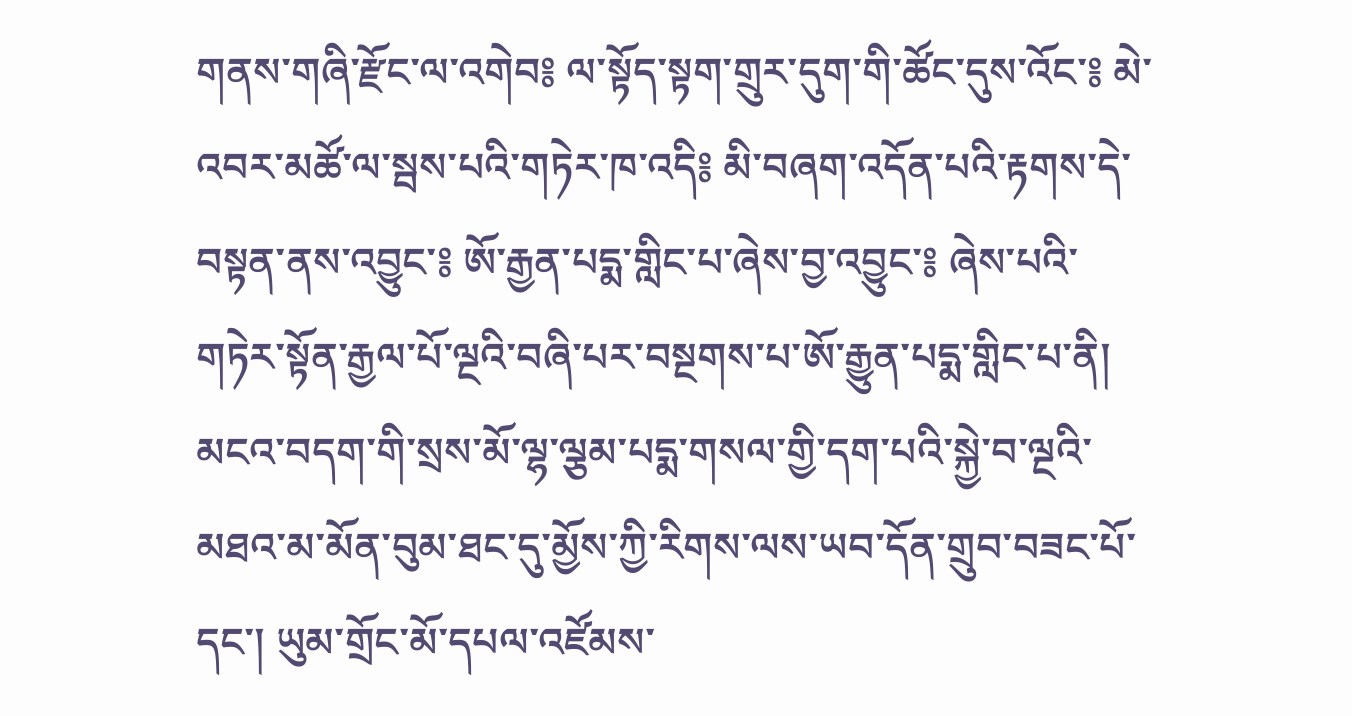གནས་གཞི་རྫོང་ལ་འགེབ༔ ལ་སྟོད་སྟག་གྲུར་དུག་གི་ཚོང་དུས་འོང་༔ མེ་འབར་མཚོ་ལ་སྦས་པའི་གཏེར་ཁ་འདི༔ མི་བཞག་འདོན་པའི་རྟགས་དེ་བསྟན་ནས་འབྱུང་༔ ཨོ་རྒྱན་པདྨ་གླིང་པ་ཞེས་བྱ་འབྱུང་༔ ཞེས་པའི་གཏེར་སྟོན་རྒྱལ་པོ་ལྔའི་བཞི་པར་བསྔགས་པ་ཨོ་རྒྱུན་པདྨ་གླིང་པ་ནི། མངའ་བདག་གི་སྲས་མོ་ལྷ་ལྕམ་པདྨ་གསལ་གྱི་དག་པའི་སྐྱེ་བ་ལྔའི་མཐའ་མ་མོན་བུམ་ཐང་དུ་མྱོས་ཀྱི་རིགས་ལས་ཡབ་དོན་གྲུབ་བཟང་པོ་དང་། ཡུམ་གྲོང་མོ་དཔལ་འཛོམས་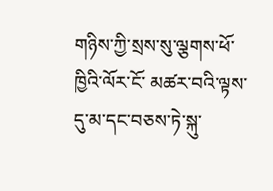གཉིས་ཀྱི་སྲས་སུ་ལྕགས་ཕོ་ཁྱིའི་ལོར་ངོ་ མཚར་བའི་ལྟས་དུ་མ་དང་བཅས་ཏེ་སྐུ་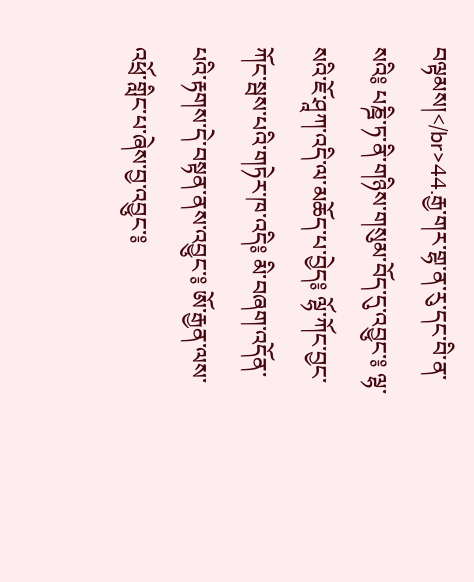བལྟམས།</br>44.རྒྱ་གར་གྷ་ན་རུ་དང་བི་ན་སའི༔ པཎྜི་ཏ་ནི་གཉིས་གསུམ་བོད་དུ་འབྱུང་༔ ལྷ་སའི་ཇོ་ཤཱཀ་འདི་ལ་མཆོད་པ་བྱེད༔ ལྷོ་ཀོང་བྱང་ཀོང་སྦས་པའི་གཏེར་ཁ་འདི༔ མི་བཞག་འདོན་པའི་རྟགས་དེ་བསྟན་ནས་འབྱུང་༔ ཨོ་རྒྱན་ལས་འཕྲོ་གླིང་པ་ཞེས་བྱ་འབྱུང་༔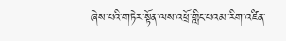ཞེས་པའི་གཏེར་སྟོན་ལས་འཕྲོ་གླིང་པའམ་རིག་འཛིན་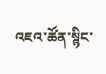འཇའ་ཚོན་སྙིང་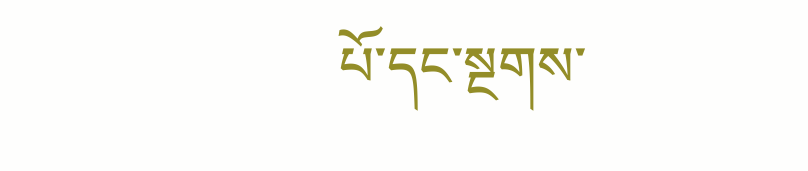པོ་དང་སྔགས་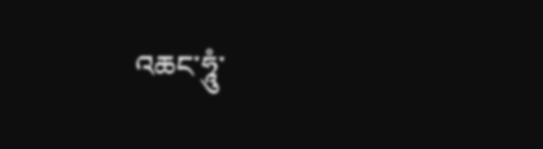འཆང་ཧཱུཾ་